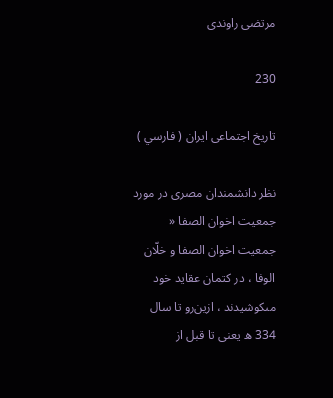مرتضى راوندى

230

تاريخ اجتماعى ايران ( فارسي )

نظر دانشمندان مصرى در مورد جمعيت اخوان الصفا « جمعيت اخوان الصفا و خلّان الوفا ، در كتمان عقايد خود مىكوشيدند ، ازين‌رو تا سال 334 ه يعنى تا قبل از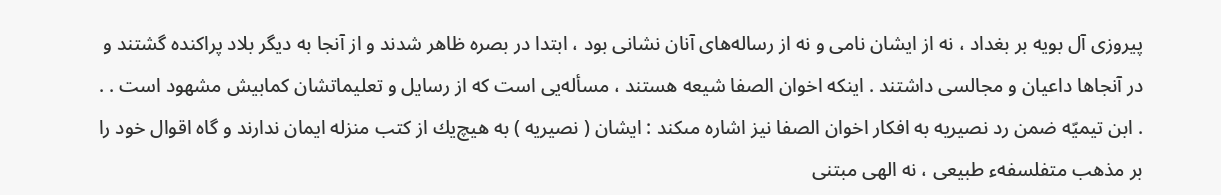پيروزى آل بويه بر بغداد ، نه از ايشان نامى و نه از رساله‌هاى آنان نشانى بود ، ابتدا در بصره ظاهر شدند و از آنجا به ديگر بلاد پراكنده گشتند و در آنجاها داعيان و مجالسى داشتند . اينكه اخوان الصفا شيعه هستند ، مسأله‌يى است كه از رسايل و تعليماتشان كمابيش مشهود است . . . ابن تيميّه ضمن رد نصيريه به افكار اخوان الصفا نيز اشاره مىكند : ايشان ( نصيريه ) به هيچ‌يك از كتب منزله ايمان ندارند و گاه اقوال خود را بر مذهب متفلسفهء طبيعى ، نه الهى مبتنى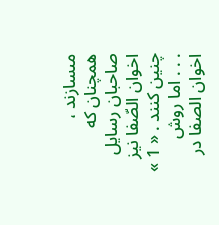مىسازند ، همچنان كه صاحبان رسايل اخوان الصّفا نيز چنين كنند . « 1 » . . . اما روش اخوان الصفا در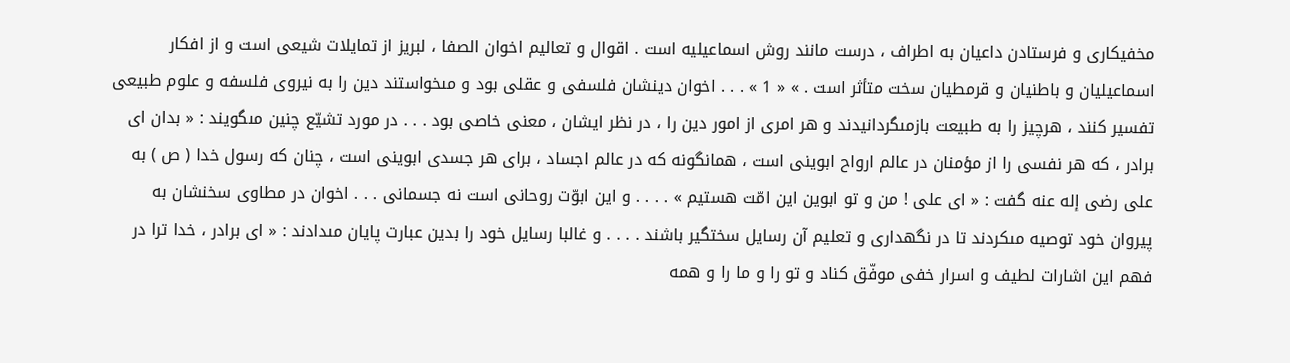مخفيكارى و فرستادن داعيان به اطراف ، درست مانند روش اسماعيليه است . اقوال و تعاليم اخوان الصفا ، لبريز از تمايلات شيعى است و از افكار اسماعيليان و باطنيان و قرمطيان سخت متأثر است . » « 1 » . . . اخوان دينشان فلسفى و عقلى بود و مىخواستند دين را به نيروى فلسفه و علوم طبيعى تفسير كنند ، هرچيز را به طبيعت بازمىگردانيدند و هر امرى از امور دين را ، در نظر ايشان ، معنى خاصى بود . . . در مورد تشيّع چنين مىگويند : « بدان اى برادر ، كه هر نفسى را از مؤمنان در عالم ارواح ابوينى است ، همانگونه كه در عالم اجساد ، براى هر جسدى ابوينى است ، چنان كه رسول خدا ( ص ) به على رضى إله عنه گفت : « اى على ! من و تو ابوين اين امّت هستيم » . . . . و اين ابوّت روحانى است نه جسمانى . . . اخوان در مطاوى سخنشان به پيروان خود توصيه مىكردند تا در نگهدارى و تعليم آن رسايل سختگير باشند . . . . و غالبا رسايل خود را بدين عبارت پايان مىدادند : « اى برادر ، خدا ترا در فهم اين اشارات لطيف و اسرار خفى موفّق كناد و تو را و ما را و همه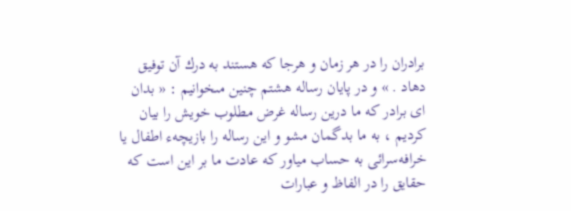برادران را در هر زمان و هرجا كه هستند به درك آن توفيق دهاد . » و در پايان رساله هشتم چنين مىخوانيم : « بدان اى برادر كه ما درين رساله غرض مطلوب خويش را بيان كرديم ، به ما بدگمان مشو و اين رساله را بازيچهء اطفال يا خرافه‌سرائى به حساب مياور كه عادت ما بر اين است كه حقايق را در الفاظ و عبارات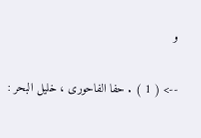و

--> ( 1 ) . حفا الفاحورى ، خليل البحر :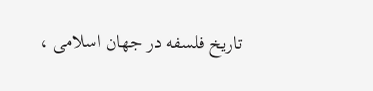تاريخ فلسفه در جهان اسلامى ،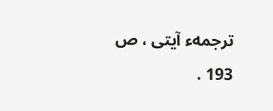ترجمهء آيتى ، ص 193 .